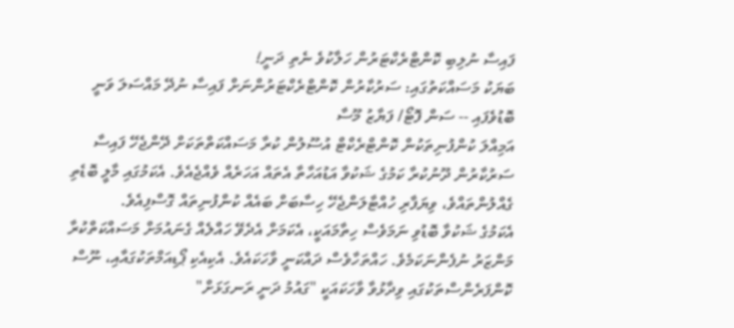ފައިސާ ނުލިބި ކޮންޓްރެކްޓަރުން ހަލާކުވެ ނެތި ދަނީ!
ބަޔަކު މަސައްކަތުގައި: ސަރުކާރުން ކޮންޓްރެކްޓަރުންނަށް ފައިސާ ނުދޭ މައްސަލަ ވަނީ ބޮޑުވެފައި -- ސަން ފޮޓޯ/ ފަޔާޒު މޫސާ
އަމިއްލަ ކުންފުނިތަކުން ކޮންޓްރެކްޓް އުސޫލުން ކުރާ މަސައްކަތްތަކަށް ދޭންޖެހޭ ފައިސާ ސަރުކާރުން ދޫނުކުރާ ކަމުގެ ޝަކުވާ އަޑުއަހާތާ އެތައް އަހަރެއް ވެއްޖެއެވެ. އެކަމުގައި މާލީ ބޮޑެތި ގެއްލުންތައްވެ، ވިޔަފާރި ހުއްޓާލަންޖެހޭ ހިސާބަށް ބައެއް ކުންފުނިތައް ގޮސްފިއެވެ.
އެކަމުގެ ޝަކުވާ ބޮޑުވި ނަމަވެސް ހިތާމައަކީ، އެކަމަށް އެދެވޭ ހައްލެއް ގެނައުމަށް މަސައްކަތްކުރާ މަންޒަރު ނުފެންނަކަމެވެ. ހައްތަހާވެސް ދައްކަނީ ވާހަކައެވެ. އެކިއެކި ޕޯޑިއަމްތަކުގައާއި، ނޫސް ކޮންފަރެންސްތަކުގައި ވިދާޅުވާ ވާހަކައަކީ "ގައުމު ދަނީ ރަނގަޅަށް"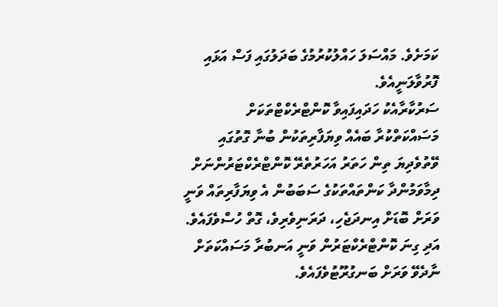ކަމަށެވެ. މައްސަލަ ހައްލުކުރުމުގެ ބަދަލުގައި ފަސް އަޅައި ފޮރުވާލަނީއެވެ.
ސަރުކާރާއެކު ހަދައިފައިވާ ކޮންޓްރެކްޓްތަކަށް މަސައްކަތްކުރާ ބައެއް ވިޔަފާރިތަކުން ބުނާ ގޮތުގައި ވޭތުވެދިޔަ ތިން ހަތަރު އަހަރުތެރޭ ކޮންޓްރެކްޓަރުންނަށް ދިމާވަމުންދާ ކަންތައްތަކުގެ ސަބަބުން އެ ވިޔަފާރިތައް ވަނީ ވަރަށް ބޮޑަށް އިނދަޖެހި، ދަރަނިވެރިވެ، ގޮތް ހުސްވެފައެވެ. އަދި ގިނަ ކޮންޓްރެކްޓަރުން ވަނީ އަނބުރާ މަސައްކަތަށް ނާދެވޭ ވަރަށް ބަނގުރޫޓުވެފައެވެ.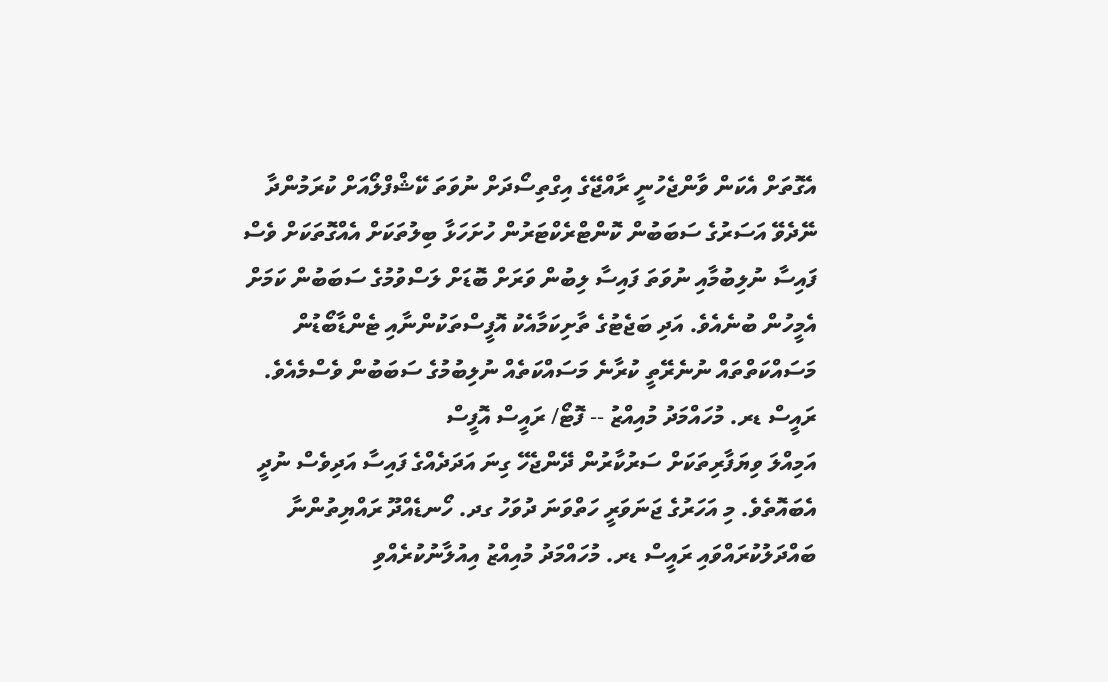އެގޮތަށް އެކަން ވާންޖެހުނީ ރާއްޖޭގެ އިގްތިސޯދަށް ނުވަތަ ކޭޝްފްލޯއަށް ކުރަމުންދާ ނޭދެވޭ އަސަރުގެ ސަބަބުން ކޮންޓްރެކްޓަރުން ހުށަހަޅާ ބިލުތަކަށް އެއްގޮތަކަށް ވެސް ފައިސާ ނުލިބުމާއި ނުވަތަ ފައިސާ ލިބުން ވަރަށް ބޮޑަށް ލަސްވުމުގެ ސަބަބުން ކަމަށް އެމީހުން ބުނެއެވެ. އަދި ބަޖެޓުގެ ތާށިކަމާއެކު އޮފީސްތަކުންނާއި ޓެންޑާބޯޑުން މަސައްކަތްތައް ނުނެރޭތީ ކުރާނެ މަސައްކަތެއް ނުލިބުމުގެ ސަބަބުން ވެސްމެއެވެ.
ރައީސް ޑރ. މުހައްމަދު މުއިއްޒު -- ފޮޓޯ/ ރައީސް އޮފީސް
އަމިއްލަ ވިޔަފާރިތަކަށް ސަރުކާރުން ދޭންޖެހޭ ގިނަ އަދަދެއްގެ ފައިސާ އަދިވެސް ނުދީ އެބައޮތެވެ. މި އަހަރުގެ ޖަނަވަރީ ހަތްވަނަ ދުވަހު ގދ. ހޯނޑެއްދޫ ރައްޔިތުންނާ ބައްދަލުކުރައްވައި ރައީސް ޑރ. މުހައްމަދު މުއިއްޒު އިއުލާނުކުރެއްވި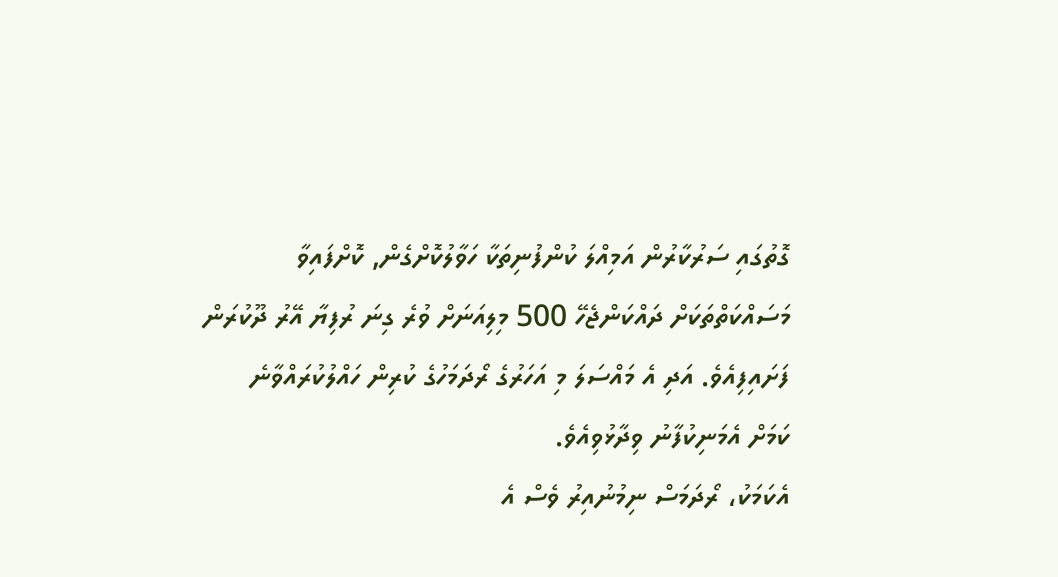ގޮތުގައި ސަރުކާރުން އަމިއްލަ ކުންފުނިތަކާ ހަވާލުކޮށްގެން, ކޮށްފައިވާ މަސައްކަތްތަކަށް ދައްކަންޖެހޭ 500 މިލިއަނަށް ވުރެ ގިނަ ރުފިޔާ އޭރު ދޫކުރަން ފަށައިފިއެވެ. އަދި އެ މައްސަލަ މި އަހަރުގެ ރޯދަމަހުގެ ކުރިން ހައްލުކުރައްވާނެ ކަމަށް އެމަނިކުފާނު ވިދާޅުވިއެވެ.
އެކަމަކު، ރޯދަމަސް ނިމުނުއިރު ވެސް އެ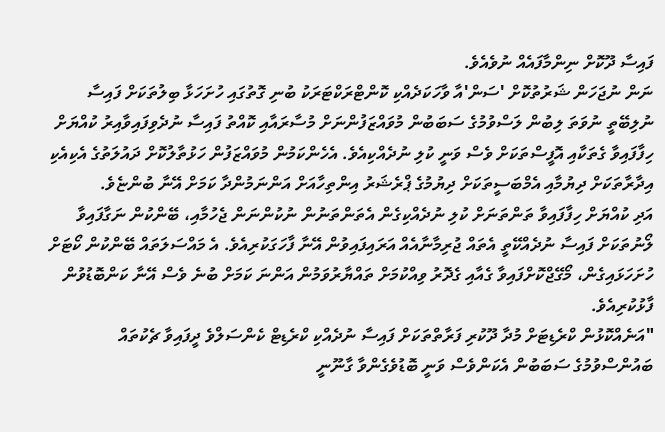ފައިސާ ދޫކޮށް ނިންމާފައެއް ނުވެއެވެ.
ނަން ނުޖަހަން ޝަރުތުކޮށް 'ސަން'އާ ވާހަކަދެއްކި ކޮންޓްރަކްޓަރަކު ބުނި ގޮތުގައި ހުށަހަޅާ ބިލުތަކަށް ފައިސާ ނުލިބޭތީ ނުވަތަ ލިބުން ލަސްވުމުގެ ސަބަބުން މުވައްޒަފުންނަށް މުސާރައާއި ކޮއްތު ފައިސާ ނުދެވިފައިވާއިރު ކުއްޔަށް ހިފާފައިވާ ގެތަކާއި އޮފީސްތަކަށް ވެސް ވަނީ ކުލި ނުދެއްކިއެވެ. އެހެންކަމުން މުވައްޒަފުން ހަޅުތާލުކޮށް ދައުލަތުގެ އެކިއެކި އިދާރާތަކަށް ދިޔުމާއި އެމްބަސީތަކަށް ދިޔުމުގެ ޕްރެޝަރު އިންތިހާއަށް އަންނަމުންދާ ކަމަށް އޭނާ ބުންޏެވެ.
އަދި ކުއްޔަށް ހިފާފައިވާ ތަންތަނަށް ކުލި ނުދެއްކިގެން އެތަންތަނުން ނުކުންނަން ޖެހުމާއި، ބޭންކުން ނަގާފައިވާ ލޯނުތަކަށް ފައިސާ ނުދެއްކޭތީ އެތައް ޖުރިމާނާއެއް އަރައިފައިވުން އޭނާ ފާހަގަކުރިއެވެ. އެ މައްސަލަތައް ބޭންކުން ކޯޓަށް ހުށަހަޅައިގެން، މޯގޭޖްކޮށްފައިވާ ގެއާއި ގެދޮރު ވިއްކުމަށް ތައްޔާރުވަމުން އަންނަ ކަމަށް ބުނެ ވެސް އޭނާ ކަންބޮޑުވުން ފާޅުކުރިއެވެ.
"އަނެއްކޮޅުން ކްރެޑިޓަށް މުދާ ދޫކުރި ފަރާތްތަކަށް ފައިސާ ނުދެއްކި ކްރެޑިޓް ކެންސަލްވެ ދީފައިވާ ޗެކުތައް ބައުންސްވުމުގެ ސަބަބުން އެކަންވެސް ވަނީ ބޮޑުވެގެންވާ ގާނޫނީ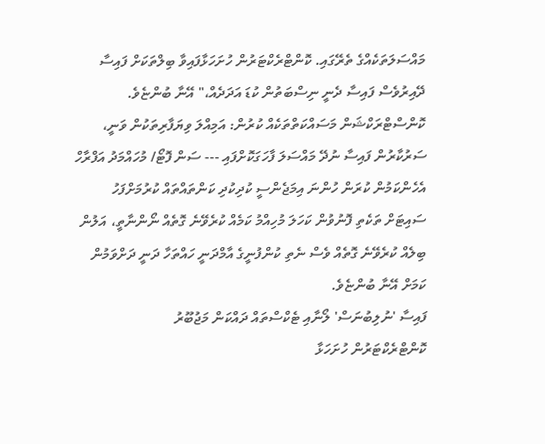މައްސަލަތަކެއްގެ ތެރޭގައި. ކޮންޓްރެކްޓަރުން ހުށަހަޅާފައިވާ ބިލްތަކަށް ފައިސާ ދޭއިރުވެސް ފައިސާ ދެނީ ނިސްބަތުން ކުޑަ އަދަދެއް،" އޭނާ ބުންޏެވެ.
ކޮންސްޓްރަކްޝަން މަސައްކަތްތަކެއް ކުރުން: އަމިއްލަ ވިޔަފާރިތަކުން ވަނީ، ސަރުކާރުން ފައިސާ ނުދޭ މައްސަލަ ފާހަގަކޮށްފައި --- ސަން ފޮޓޯ/ މުހައްމަދު އަފްރާހް
އެހެންކަމުން ކުރަން ހުންނަ އިމަޖެންސީ ކުދިކުދި ކަންތައްތައް ކުރުމަށްފަހު ސައިޓަށް ތަކެތި ފޮނުވުން ކަހަލަ މުހިއްމު ކަމެއް ކުރެވޭނެ ގޮތެއް ނޯންނާތީ، އަލުން ބިލެއް ކުރެވޭނެ ގޮތެއް ވެސް ނެތި ކުންފުނީގެ އާމްދަނީ ހައްތަހާ ދަނީ ދަށްވަމުން ކަމަށް އޭނާ ބުންޏެވެ.
ފައިސާ 'ނުލިބުނަސް' ލޯނާއި ޓެކްސްތައް ދައްކަން މަޖުބޫރު
ކޮންޓްރެކްޓަރުން ހުށަހަޅާ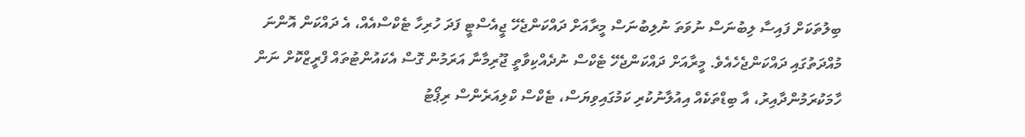ބިލުތަކަށް ފައިސާ ލިބުނަސް ނުވަތަ ނުލިބުނަސް މީރާއަށް ދައްކަންޖެހޭ ޖީއެސްޓީ ފަދަ ހުރިހާ ޓެކްސްއެއް، އެ ދައްކަން އޮންނަ މުއްދަތުގައި ދައްކަންޖެހެއެވެ. މީރާއަށް ދައްކަންޖެހޭ ޓެކްސް ނުދެއްކިވާތީ ޖޫރިމާނާ އަރަމުން ގޮސް އެކައުންޓުތައް ފްރީޒްކޮށް ނަން ހާމަކުރަމުންދާއިރު، އާ ބިޑްތަކެއް އިއުލާނުކުރި ކަމުގައިވިޔަސް، ޓެކްސް ކްލިއަރެންސް ރިޕޯޓު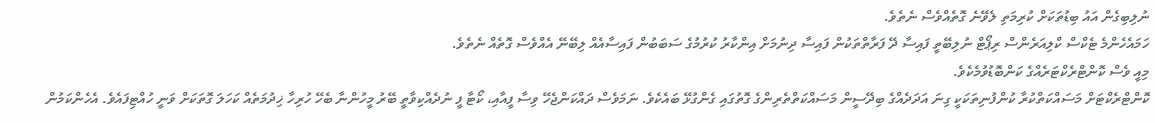ނުލިބިގެން އައު ބިޑުތަކަށް ކުރިމަތި ލެވޭނެ ގޮތެއްވެސް ނެތެވެ.
ހަމައެހެންމެ ޓެކްސް ކްލިއަރެންސް ރިޕޯޓް ނުލިބޭތީ ފައިސާ ދޭ ފަރާތްތަކުން ފައިސާ ދިނުމަށް އިންކާރު ކުރުމުގެ ސަބަބުން ފައިސާއެއް ލިބޭނޭ އެއްވެސް ގޮތެއް ނެތެވެ.
މިއީ ވެސް ކޮންޓްރެކްޓަރެއްގެ ކަންބޮޑުވުމެކެވެ.
ކޮންޓްރެކްޓަށް މަސައްކަތްކުރާ ކުންފުނިތަކަކީ ގިނަ އަދަދެއްގެ ބިދޭސީން މަސައްކަތްތެރިންގެ ގޮތުގައި ގެންގުޅޭ ބައެކެވެ. ނަމަވެސް ދައްކަންޖެހޭ ވިސާ ފީއާއި، ކޯޓާ ފީ ނުދެއްކިވާތީ ބޭރު މީހުންނާ ބެހޭ ހުރިހާ ޚިދުމަތެއް ކަހަލަ ގޮތަކަށް ވަނީ ހުއްޓިފައެވެ. އެހެންކަމުން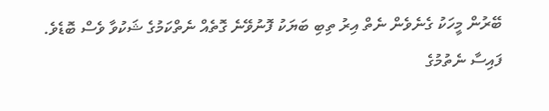ބޭރުން މީހަކު ގެނެވެން ނެތް އިރު ތިބި ބަޔަކު ފޮނުވޭނެ ގޮތެއް ނެތްކަމުގެ ޝަކުވާ ވެސް ބޮޑެވެ.
ފައިސާ ނެތުމުގެ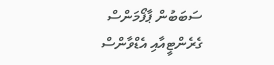ސަބަބުން ޕާފޯމަންސް ގެރެންޓީއާއި އެޑްވާންސް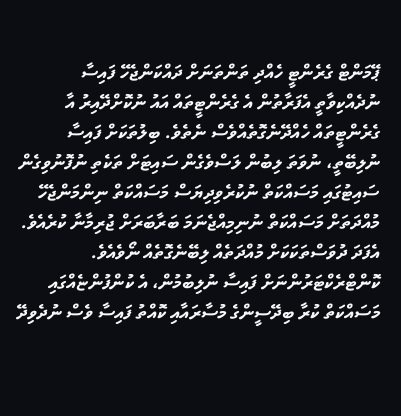ޕޭމަންޓް ގެރެންޓީ ހެއްދި ތަންތަނަށް ދައްކަންޖެހޭ ފައިސާ ނުދެއްކިވާތީ އެފަރާތުން އެ ގެރެންޓީތައް އައު ނުކޮށްދޭއިރު އާ ގެރެންޓީތައް ހެއްދޭނެގޮތެއްވެސް ނެތެވެ. ބިލުތަކަށް ފައިސާ ނުލިބޭތީ، ނުވަތަ ލިބުން ލަސްވެގެން ސައިޓަށް ތަކެތި ނުފޮނުވިގެން ސައިޓުގައި މަސައްކަތް ނުކުރެވިދިޔަސް މަސައްކަތް ނިންމަންޖެހޭ މުއްދަތަށް މަސައްކަތް ނުނިމިއްޖެނަމަ ބަރާބަރަށް ޖުރިމާނާ ކުރެއެވެ. އެފަދަ ދުވަސްތަކަކަށް މުއްދަތެއް ލިބޭނެގޮތެއް ނޯވެއެވެ.
ކޮންޓްރެކްޓަރުންނަށް ފައިސާ ނުލިބުމުން، އެ ކުންފުންޏެއްގައި މަސައްކަތް ކުރާ ބިދޭސީންގެ މުސާރައާއި ކޮއްތު ފައިސާ ވެސް ނުދެވިދޭ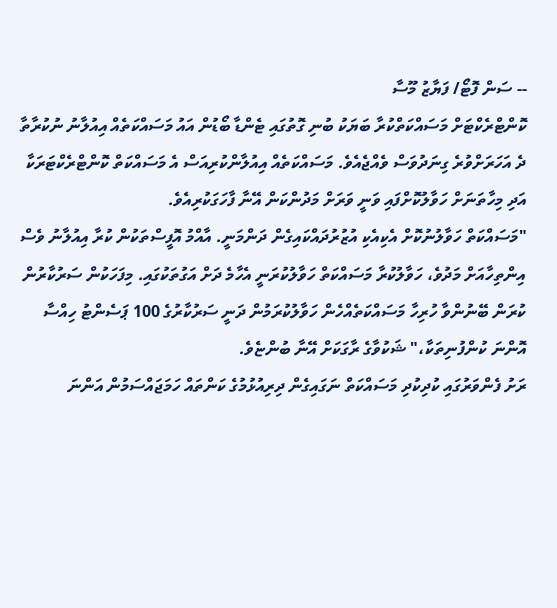-- ސަން ފޮޓޯ/ ފަޔާޒު މޫސާ
ކޮންޓްރެކްޓަށް މަސައްކަތްކުރާ ބަޔަކު ބުނި ގޮތުގައި ޓެންޑާ ބޯޑުން އައު މަސައްކަތެއް އިއުލާނު ނުކުރާތާ ދެ އަހަރަށްވުރެ ގިނަދުވަސް ވެއްޖެއެވެ. މަސައްކަތެއް އިއުލާންކުރިއަސް އެ މަސައްކަތް ކޮންޓްރެކްޓަރަކާ އަދި މިހާތަނަށް ހަވާލުކޮށްފައި ވަނީ ވަރަށް މަދުންކަން އޭނާ ފާހަގަކުރިއެވެ.
"މަސައްކަތް ހަވާލުނުކޮށް އެކިއެކި އުޒުރުދައްކައިގެން ދަންމަނީ. އާއްމު އޮފީސްތަކުން ކުރާ އިއުލާނު ވެސް އިންތިހާއަށް މަދުވެ، ހަވާލުކުރާ މަސައްކަތް ހަވާލުކުރަނީ އެހާމެ ދަށް އަގުތަކުގައި. މިފަހަކުން ސަރުކާރުން ކުރަން ބޭނުންވާ ހުރިހާ މަސައްކަތެއްހެން ހަވާލުކުރަމުން ދަނީ ސަރުކާރުގެ 100 ޕަސެންޓު ހިއްސާ އޮންނަ ކުންފުނިތަކާ،" ޝަކުވާގެ ރާގަކަށް އޭނާ ބުންޏެވެ.
ރަށު ފެންވަރުގައި ކުދިކުދި މަސައްކަތް ނަގައިގެން ދިރިއުޅުމުގެ ކަންތައް ހަމަޖައްސަމުން އަންނަ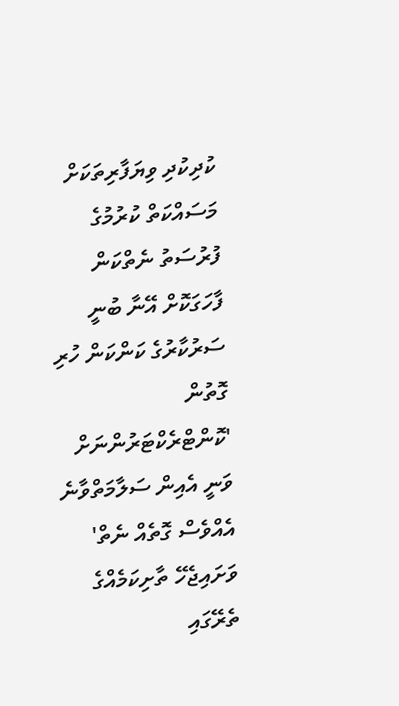ކުދިކުދި ވިޔަފާރިތަކަށް މަސައްކަތް ކުރުމުގެ ފުރުސަތު ނެތްކަން ފާހަގަކޮށް އޭނާ ބުނީ ސަރުކާރުގެ ކަންކަން ހުރި ގޮތުން 'ކޮންޓްރެކްޓަރުންނަށް ވަނީ އެއިން ސަލާމަތްވާނެ އެއްވެސް ގޮތެއް ނެތް' ވަށައިޖެހޭ ތާށިކަމެއްގެ ތެރޭގައި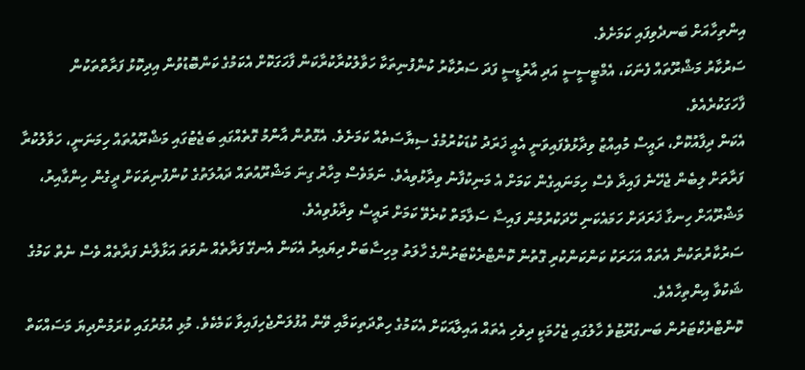އިންތިހާއަށް ބަނދެވިފައި ކަމަށެވެ.
ސަރުކާރު މަޝްރޫތައް ފެނަކަ، އެމްޓީސީސީ އަދި އާރުޑީސީ ފަދަ ސަރުކާރު ކުންފުނިތަކާ ހަވާލުކުރާކުރާކަން ފާހަގަކޮށް އެކަމުގެ ކަންބޮޑުވުން އިދިކޮޅު ފަރާތްތަކުން ފާހަގަކުރެއެވެ.
އެކަން ދިފާއުކޮށް، ރައީސް މުއިއްޒު ވިދާޅުވެފައިވަނީ އެއީ ޚަރަދު ކުޑަކުރުމުގެ ސިޔާސަތެއް ކަމަށެވެ. އެގޮތުން އާންމު ގޮތެއްގައި ބަޖެޓުގައި މަޝްރޫއުތައް ހިމަނަނީ، ހަވާލުކުރާ ފަރާތަށް ލިބެން ޖެހޭނެ ފައިދާ ވެސް ހިމަނައިގެން ކަމަށް އެ މަނިކުފާނު ވިދާޅުވިއެވެ. ނަމަވެސް މިހާރު ގިނަ މަޝްރޫއުތައް ދައުލަތުގެ ކުންފުނިތަކަށް ދީގެން ހިންގާއިރު، މަޝްރޫއަށް ހިނގާ ޚަރަދަށް ހަމައެކަނި ހޭދަކުރުމުން ފައިސާ ސަލާމަތް ކުރެވޭ ކަމަށް ރައީސް ވިދާޅުވިއެވެ.
ސަރުކާރުތަކުން އެތައް އަހަރަކު ކަންކަންކުރި ގޮތުން ކޮންޓްރެކްޓަރުންގެ ހާލަތު މިހިސާބަށް ދިޔައިރު އެކަން އެނގޭ ފަރާތެއް ނުވަތަ އަޅާލާނެ ފަރާތެއް ވެސް ނެތް ކަމުގެ ޝަކުވާ އިންތިހާއެވެ.
ކޮންޓްރެކްޓަރުން ބަނގުރޫޓުވެ ހާލުގައި ޖެހުމަކީ ދިވެހި އެތައް އައިލާއަކަށް އެކަމުގެ ހިތްދަތިކަމާއި ވޭން އުފުލަންޖެހިފައިވާ ކަމެކެވެ. މުޅި އުމުރުގައި ކުރަމުންދިޔަ މަސައްކަތް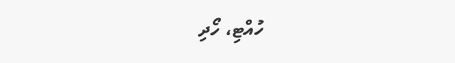ހުއްޓި، ހޯދި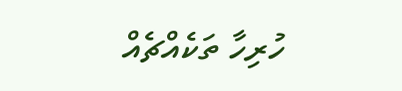ހުރިހާ ތަކެއްޗެއް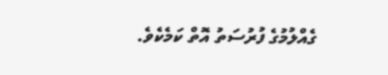ގެއްލުމުގެ ފުރުސަތު އޮތް ކަމެކެވެ.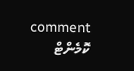comment ކޮމެންޓް